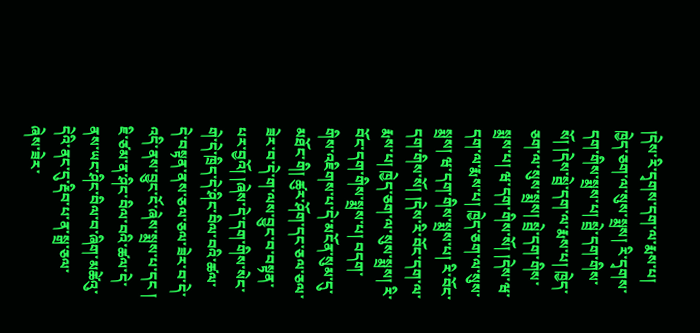།དེས་རི་དྭགས་དག་ལ་རྨས་པ། ཁྱེད་ཅག་ལ་སུས་སྨྲས། རི་དྭགས་དག་གིས་སྨྲས་པ། སྦྲེ་དག་གིས་སོ། །དེས་སྦྲེ་དག་ལ་རྨས་པ། ཁྱེད་ཅག་ལ་སུས་སྨྲས། སྦྲེ་དག་གིས་སྨྲས་པ། ཝ་དག་གིས་སོ། །དེས་ཝ་དག་ལ་རྨས་པ། ཁྱེད་ཅག་ལ་སུས་སྨྲས། ཝ་དག་གིས་སྨྲས་པ། རི་བོང་དག་གིས་སོ། །དེས་རི་བོང་དག་ལ་རྨས་པ། ཁྱེད་ཅག་ལ་སུས་སྨྲས། རི་བོང་དག་གིས་སྨྲས་པ། བདག་གིས་འཇིགས་པ་དེ་མངོན་སུམ་དུ་མཐོང་གི། ཚུར་ཤོག་དང་ཅལ་ཅལ་ཟེར་བ་དེ་ག་ལས་བྱུང་བ་བསྟན་པར་བྱའོ། །ཞེས་དེ་དག་གིས་སེང་གེ་དེ་ཁྲིད་དེ་ཤིང་བིལ་བའི་ཚལ་དེ་བསྟན་ནས་ཅལ་ཅལ་ཟེར་བ་དེ་འདི་ནས་བྱུང་ངོ་ཞེས་སྨྲས་པ་དང ། ཇི་ཙམ་ན་ཤིང་བིལ་བའི་ཚལ་དེ་ནས་ཡང་ཤིང་བིལ་བ་ཞིག་མཚེའུ་དེའི་ནང་དུ་རྡིབ་པ་ན་སྒྲ་ཅལ་ཞེས་ཟེར་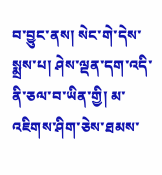བ་བྱུང་ནས། སེང་གེ་དེས་སྨྲས་པ། ཤེས་ལྡན་དག་འདི་ནི་ཅལ་བ་ཡིན་གྱི། མ་འཇིགས་ཤིག་ཅེས་ཐམས་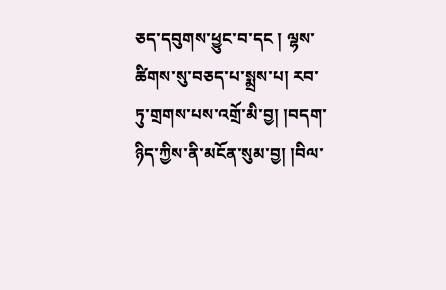ཅད་དབུགས་ཕྱུང་བ་དང ། ལྷས་ཚིགས་སུ་བཅད་པ་སྨྲས་པ། རབ་ཏུ་གྲགས་པས་འགྲོ་མི་བྱ། །བདག་ཉིད་ཀྱིས་ནི་མངོན་སུམ་བྱ། །བིལ་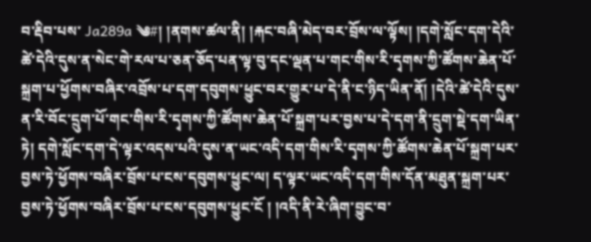བ་རྡིབ་པས་ Ja289a ༄#། །ནགས་ཚལ་ནི། །རྐང་བཞི་མེད་བར་བྲོས་ལ་ལྟོས། །དགེ་སློང་དག་དེའི་ཚེ་དེའི་དུས་ན་སེང་གེ་རལ་པ་ཅན་ཅོད་པན་ལྟ་བུ་དང་ལྡན་པ་གང་གིས་རི་དྭགས་ཀྱི་ཚོགས་ཆེན་པོ་སྐྲག་པ་ཕྱོགས་བཞིར་འབྲོས་པ་དག་དབུགས་ཕྱུང་བར་གྱུར་པ་དེ་ནི་ང་ཉིད་ཡིན་ནོ། །དེའི་ཚེ་དེའི་དུས་ན་རི་བོང་དྲུག་པོ་གང་གིས་རི་དྭགས་ཀྱི་ཚོགས་ཆེན་པོ་སྐྲག་པར་བྱས་པ་དེ་དག་ནི་དྲུག་སྡེ་དག་ཡིན་ཏེ། དགེ་སློང་དག་དེ་ལྟར་འདས་པའི་དུས་ན་ཡང་འདི་དག་གིས་རི་དྭགས་ཀྱི་ཚོགས་ཆེན་པོ་སྐྲག་པར་བྱས་ཏེ་ཕྱོགས་བཞིར་བྲོས་པ་ངས་དབུགས་ཕྱུང་ལ། ད་ལྟར་ཡང་འདི་དག་གིས་དོན་མཐུན་སྐྲག་པར་བྱས་ཏེ་ཕྱོགས་བཞིར་བྲོས་པ་ངས་དབུགས་ཕྱུང་ངོ ། །འདི་ནི་རེ་ཞིག་བྱུང་བ་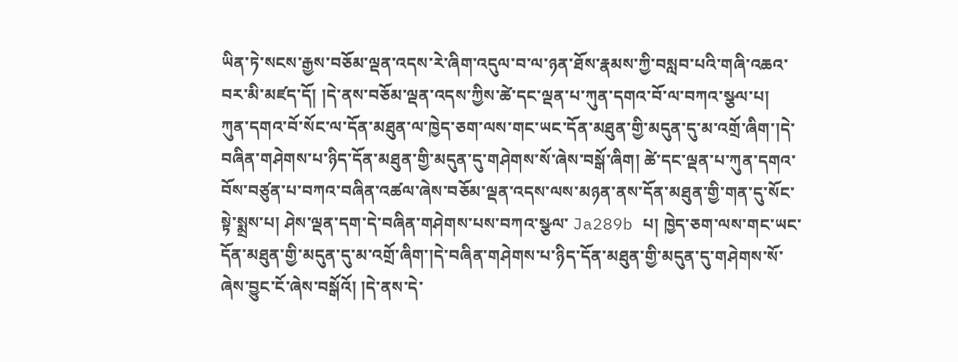ཡིན་ཏེ་སངས་རྒྱས་བཅོམ་ལྡན་འདས་རེ་ཞིག་འདུལ་བ་ལ་ཉན་ཐོས་རྣམས་ཀྱི་བསླབ་པའི་གཞི་འཆའ་བར་མི་མཛད་དོ། །དེ་ནས་བཅོམ་ལྡན་འདས་ཀྱིས་ཚེ་དང་ལྡན་པ་ཀུན་དགའ་བོ་ལ་བཀའ་སྩལ་པ། ཀུན་དགའ་བོ་སོང་ལ་དོན་མཐུན་ལ་ཁྱེད་ཅག་ལས་གང་ཡང་དོན་མཐུན་གྱི་མདུན་དུ་མ་འགྲོ་ཞིག་།དེ་བཞིན་གཤེགས་པ་ཉིད་དོན་མཐུན་གྱི་མདུན་དུ་གཤེགས་སོ་ཞེས་བསྒོ་ཞིག། ཚེ་དང་ལྡན་པ་ཀུན་དགའ་བོས་བཙུན་པ་བཀའ་བཞིན་འཚལ་ཞེས་བཅོམ་ལྡན་འདས་ལས་མཉན་ནས་དོན་མཐུན་གྱི་གན་དུ་སོང་སྟེ་སྨྲས་པ། ཤེས་ལྡན་དག་དེ་བཞིན་གཤེགས་པས་བཀའ་སྩལ་ Ja289b པ། ཁྱེད་ཅག་ལས་གང་ཡང་དོན་མཐུན་གྱི་མདུན་དུ་མ་འགྲོ་ཞིག་།དེ་བཞིན་གཤེགས་པ་ཉིད་དོན་མཐུན་གྱི་མདུན་དུ་གཤེགས་སོ་ཞེས་བྱུང་ངོ་ཞེས་བསྒོའོ། །དེ་ནས་དེ་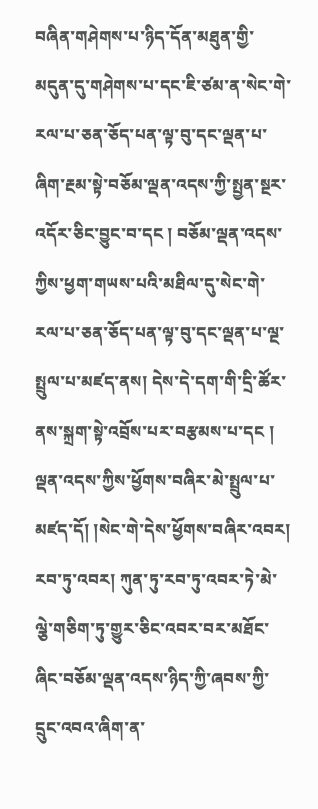བཞིན་གཤེགས་པ་ཉིད་དོན་མཐུན་གྱི་མདུན་དུ་གཤེགས་པ་དང་ཇི་ཙམ་ན་སེང་གེ་རལ་པ་ཅན་ཅོད་པན་ལྟ་བུ་དང་ལྡན་པ་ཞིག་རྔམ་སྟེ་བཅོམ་ལྡན་འདས་ཀྱི་སྤྱན་སྔར་འདོར་ཅིང་བྱུང་བ་དང ། བཅོམ་ལྡན་འདས་ཀྱིས་ཕྱག་གཡས་པའི་མཐིལ་དུ་སེང་གེ་རལ་པ་ཅན་ཅོད་པན་ལྟ་བུ་དང་ལྡན་པ་ལྔ་སྤྲུལ་པ་མཛད་ནས། དེས་དེ་དག་གི་དྲི་ཚོར་ནས་སྐྲག་སྟེ་འབྲོས་པར་བརྩམས་པ་དང ། ལྡན་འདས་ཀྱིས་ཕྱོགས་བཞིར་མེ་སྤྲུལ་པ་མཛད་དོ། །སེང་གེ་དེས་ཕྱོགས་བཞིར་འབར། རབ་ཏུ་འབར། ཀུན་ཏུ་རབ་ཏུ་འབར་ཏེ་མེ་ལྕེ་གཅིག་ཏུ་གྱུར་ཅིང་འབར་བར་མཐོང་ཞིང་བཅོམ་ལྡན་འདས་ཉིད་ཀྱི་ཞབས་ཀྱི་དྲུང་འབའ་ཞིག་ན་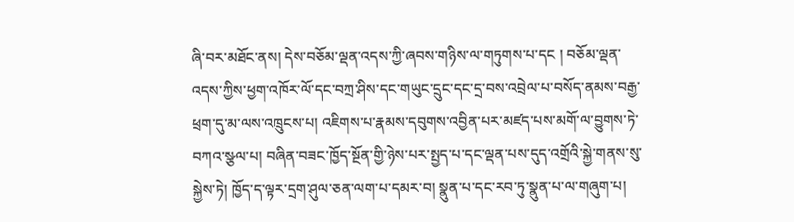ཞི་བར་མཐོང་ནས། དེས་བཅོམ་ལྡན་འདས་ཀྱི་ཞབས་གཉིས་ལ་གཏུགས་པ་དང ། བཅོམ་ལྡན་འདས་ཀྱིས་ཕྱག་འཁོར་ལོ་དང་བཀྲ་ཤིས་དང་གཡུང་དྲུང་དང་དྲ་བས་འབྲེལ་པ་བསོད་ནམས་བརྒྱ་ཕྲག་དུ་མ་ལས་འཁྲུངས་པ། འཇིགས་པ་རྣམས་དབུགས་འབྱིན་པར་མཛད་པས་མགོ་ལ་བྱུགས་ཏེ་བཀའ་སྩལ་པ། བཞིན་བཟང་ཁྱོད་སྔོན་གྱི་ཉེས་པར་སྤྱད་པ་དང་ལྡན་པས་དུད་འགྲོའི་སྐྱེ་གནས་སུ་སྐྱེས་ཏེ། ཁྱོད་ད་ལྟར་དྲག་ཤུལ་ཅན་ལག་པ་དམར་བ། སྣུན་པ་དང་རབ་ཏུ་སྣུན་པ་ལ་གཞུག་པ།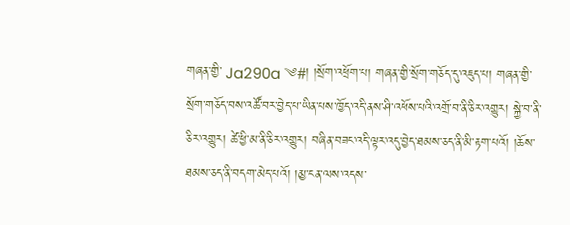གཞན་གྱི་ Ja290a ༄#། །སྲོག་འཕྲོག་པ། གཞན་གྱི་སྲོག་གཅོད་དུ་འཇུད་པ། གཞན་གྱི་སྲོག་གཅོད་བས་འཚོ་བར་བྱེད་པ་ཡིན་པས་ཁྱོད་འདི་ནས་ཤི་འཕོས་པའི་འགྲོ་བ་ནི་ཅིར་འགྱུར། སྐྱེ་བ་ནི་ཅིར་འགྱུར། ཚེ་ཕྱི་མ་ནི་ཅིར་འགྱུར། བཞིན་བཟང་འདི་ལྟར་འདུ་བྱེད་ཐམས་ཅད་ནི་མི་རྟག་པའོ། །ཆོས་ཐམས་ཅད་ནི་བདག་མེད་པའོ། །མྱ་ངན་ལས་འདས་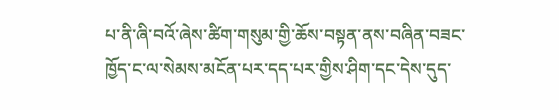པ་ནི་ཞི་བའོ་ཞེས་ཚིག་གསུམ་གྱི་ཆོས་བསྟན་ནས་བཞིན་བཟང་ཁྱོད་ང་ལ་སེམས་མངོན་པར་དད་པར་གྱིས་ཤིག་དང་དེས་དུད་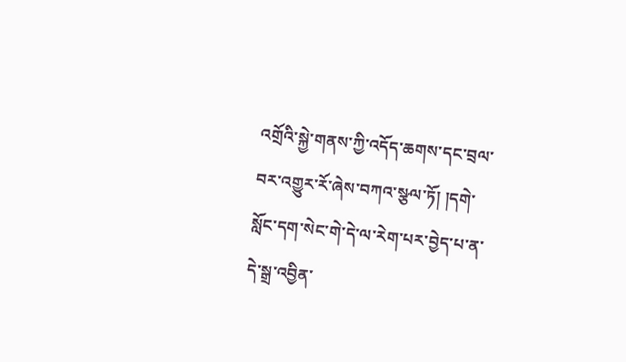འགྲོའི་སྐྱེ་གནས་ཀྱི་འདོད་ཆགས་དང་བྲལ་བར་འགྱུར་རོ་ཞེས་བཀའ་སྩལ་ཏོ། །དགེ་སློང་དག་སེང་གེ་དེ་ལ་རེག་པར་བྱེད་པ་ན་དེ་སྒྲ་འབྱིན་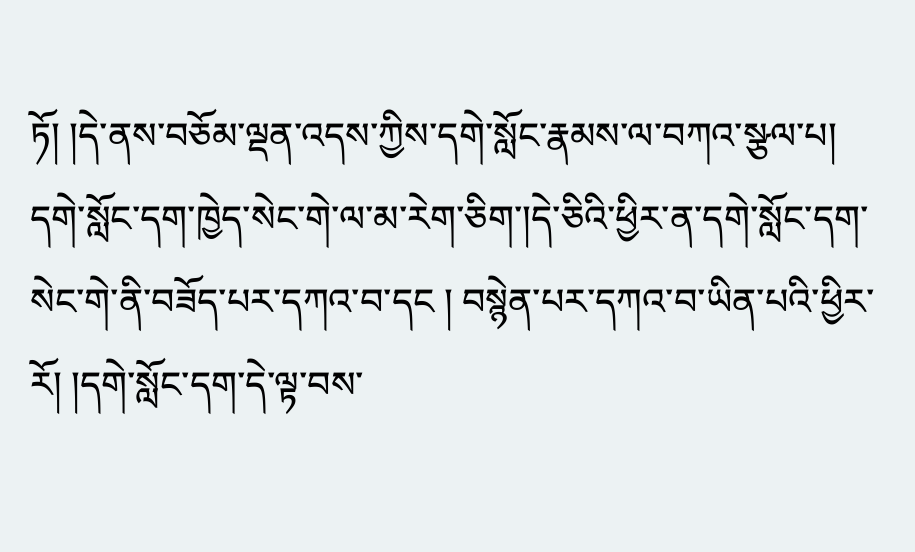ཏོ། །དེ་ནས་བཅོམ་ལྡན་འདས་ཀྱིས་དགེ་སློང་རྣམས་ལ་བཀའ་སྩལ་པ། དགེ་སློང་དག་ཁྱེད་སེང་གེ་ལ་མ་རེག་ཅིག་།དེ་ཅིའི་ཕྱིར་ན་དགེ་སློང་དག་སེང་གེ་ནི་བཟོད་པར་དཀའ་བ་དང ། བསྙེན་པར་དཀའ་བ་ཡིན་པའི་ཕྱིར་རོ། །དགེ་སློང་དག་དེ་ལྟ་བས་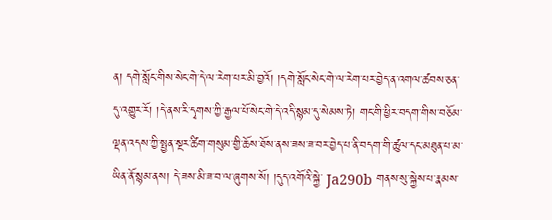ན། དགེ་སློང་གིས་སེང་གེ་དེ་ལ་རེག་པར་མི་བྱའོ། །དགེ་སློང་སེང་གེ་ལ་རེག་པར་བྱེད་ན་འགལ་ཚབས་ཅན་དུ་འགྱུར་རོ། །དེ་ནས་རི་དྭགས་ཀྱི་རྒྱལ་པོ་སེང་གེ་དེ་འདི་སྙམ་དུ་སེམས་ཏེ། གང་གི་ཕྱིར་བདག་གིས་བཅོམ་ལྡན་འདས་ཀྱི་སྤྱན་སྔར་ཚིག་གསུམ་གྱི་ཆོས་ཐོས་ནས་ཟས་ཟ་བར་བྱེད་པ་ནི་བདག་གི་ཚུལ་དང་མཐུན་པ་མ་ཡིན་ནོ་སྙམ་ནས། དེ་ཟས་མི་ཟ་བ་ལ་ཞུགས་སོ། །དུད་འགོའི་སྐྱེ་ Ja290b གནས་སུ་སྐྱེས་པ་རྣམས་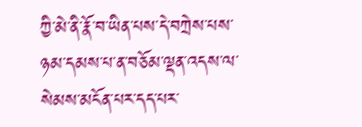ཀྱི་མེ་ནི་རྣོ་བ་ཡིན་པས་དེ་བཀྲེས་པས་ཉམ་དམས་པ་ན་བཅོམ་ལྡན་འདས་ལ་སེམས་མངོན་པར་དད་པར་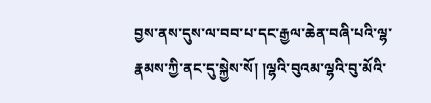བྱས་ནས་དུས་ལ་བབ་པ་དང་རྒྱལ་ཆེན་བཞི་པའི་ལྷ་རྣམས་ཀྱི་ནང་དུ་སྐྱེས་སོ། །ལྷའི་བུའམ་ལྷའི་བུ་མོའི་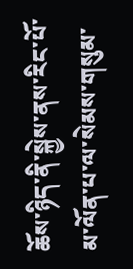ཆོས་ཉིད་ནི་སྐྱེས་ནས་རིང་པོ་མ་ལོན་པ་ལ་སེམས་གསུམ་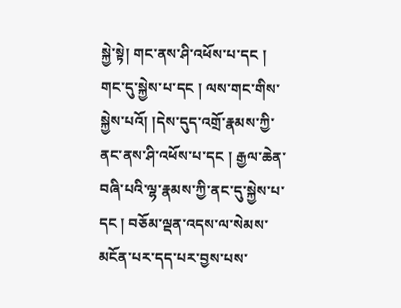སྐྱེ་སྟེ། གང་ནས་ཤི་འཕོས་པ་དང ། གང་དུ་སྐྱེས་པ་དང ། ལས་གང་གིས་སྐྱེས་པའོ། །དེས་དུད་འགྲོ་རྣམས་ཀྱི་ནང་ནས་ཤི་འཕོས་པ་དང ། རྒྱལ་ཆེན་བཞི་པའི་ལྷ་རྣམས་ཀྱི་ནང་དུ་སྐྱེས་པ་དང ། བཅོམ་ལྡན་འདས་ལ་སེམས་མངོན་པར་དད་པར་བྱས་པས་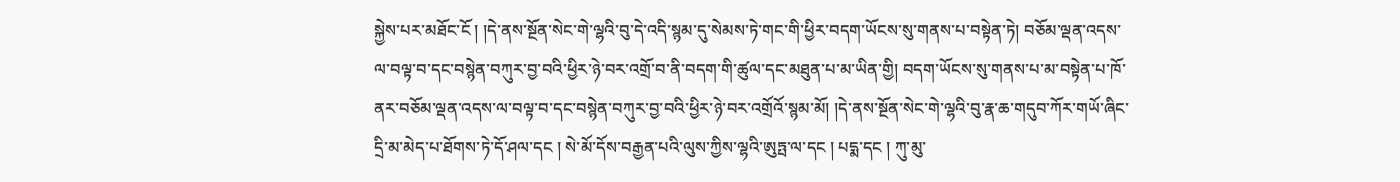སྐྱེས་པར་མཐོང་ངོ ། །དེ་ནས་སྔོན་སེང་གེ་ལྷའི་བུ་དེ་འདི་སྙམ་དུ་སེམས་ཏེ་གང་གི་ཕྱིར་བདག་ཡོངས་སུ་གནས་པ་བསྟེན་ཏེ། བཅོམ་ལྡན་འདས་ལ་བལྟ་བ་དང་བསྙེན་བཀུར་བྱ་བའི་ཕྱིར་ཉེ་བར་འགྲོ་བ་ནི་བདག་གི་ཚུལ་དང་མཐུན་པ་མ་ཡིན་གྱི། བདག་ཡོངས་སུ་གནས་པ་མ་བསྟེན་པ་ཁོ་ནར་བཅོམ་ལྡན་འདས་ལ་བལྟ་བ་དང་བསྙེན་བཀུར་བྱ་བའི་ཕྱིར་ཉེ་བར་འགྲོའོ་སྙམ་མོ། །དེ་ནས་སྔོན་སེང་གེ་ལྷའི་བུ་རྣ་ཆ་གདུབ་ཀོར་གཡོ་ཞིང་དྲི་མ་མེད་པ་ཐོགས་ཏེ་དོ་ཤལ་དང ། སེ་མོ་དོས་བརྒྱན་པའི་ལུས་ཀྱིས་ལྷའི་ཨུཏྤ་ལ་དང ། པདྨ་དང ། ཀུ་མུ་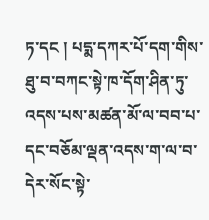ཏ་དང ། པདྨ་དཀར་པོ་དག་གིས་ཐུ་བ་བཀང་སྟེ་ཁ་དོག་ཤིན་ཏུ་འདས་པས་མཚན་མོ་ལ་བབ་པ་དང་བཅོམ་ལྡན་འདས་ག་ལ་བ་དེར་སོང་སྟེ་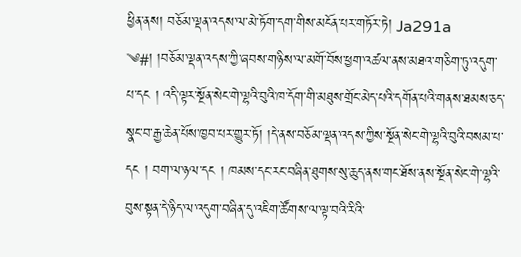ཕྱིན་ནས། བཅོམ་ལྡན་འདས་ལ་མེ་ཏོག་དག་གིས་མངོན་པར་གཏོར་ཏེ། Ja291a ༄#། །བཅོམ་ལྡན་འདས་ཀྱི་ཞབས་གཉིས་ལ་མགོ་བོས་ཕྱག་འཚལ་ནས་མཐའ་གཅིག་ཏུ་འདུག་པ་དང ། འདི་ལྟར་སྔོན་སེང་གེ་ལྷའི་བུའི་ཁ་དོག་གི་མཐུས་གྲོང་མེད་པའི་དགོན་པའི་གནས་ཐམས་ཅད་སྣང་བ་རྒྱ་ཆེན་པོས་ཁྱབ་པར་གྱུར་ཏོ། །དེ་ནས་བཅོམ་ལྡན་འདས་ཀྱིས་སྔོན་སེང་གེ་ལྷའི་བུའི་བསམ་པ་དང ། བག་ལ་ཉལ་དང ། ཁམས་དང་རང་བཞིན་ཐུགས་སུ་ཆུད་ནས་གང་ཐོས་ནས་སྔོན་སེང་གེ་ལྷའི་བུས་སྟན་དེ་ཉིད་ལ་འདུག་བཞིན་དུ་འཇིག་ཚོགས་ལ་ལྟ་བའི་རིའི་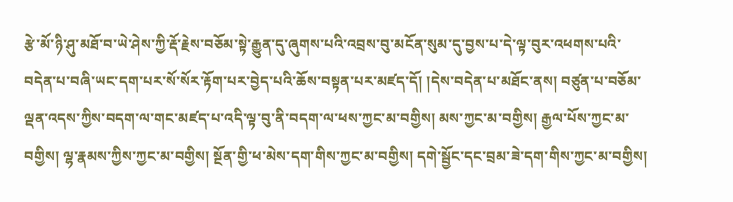རྩེ་མོ་ཉི་ཤུ་མཐོ་བ་ཡེ་ཤེས་ཀྱི་རྡོ་རྗེས་བཅོམ་སྟེ་རྒྱུན་དུ་ཞུགས་པའི་འབྲས་བུ་མངོན་སུམ་དུ་བྱས་པ་དེ་ལྟ་བུར་འཕགས་པའི་བདེན་པ་བཞི་ཡང་དག་པར་སོ་སོར་རྟོག་པར་བྱེད་པའི་ཆོས་བསྟན་པར་མཛད་དོ། །དེས་བདེན་པ་མཐོང་ནས། བཙུན་པ་བཅོམ་ལྡན་འདས་ཀྱིས་བདག་ལ་གང་མཛད་པ་འདི་ལྟ་བུ་ནི་བདག་ལ་ཕས་ཀྱང་མ་བགྱིས། མས་ཀྱང་མ་བགྱིས། རྒྱལ་པོས་ཀྱང་མ་བགྱིས། ལྷ་རྣམས་ཀྱིས་ཀྱང་མ་བགྱིས། སྔོན་གྱི་ཕ་མེས་དག་གིས་ཀྱང་མ་བགྱིས། དགེ་སྦྱོང་དང་བྲམ་ཟེ་དག་གིས་ཀྱང་མ་བགྱིས།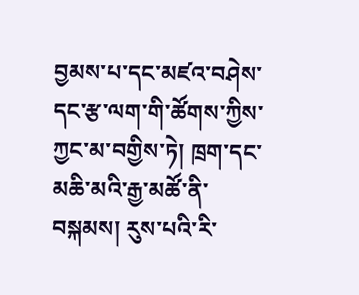བྱམས་པ་དང་མཛའ་བཤེས་དང་རྩ་ལག་གི་ཚོགས་ཀྱིས་ཀྱང་མ་བགྱིས་ཏེ། ཁྲག་དང་མཆི་མའི་རྒྱ་མཚོ་ནི་བསྐམས། རུས་པའི་རི་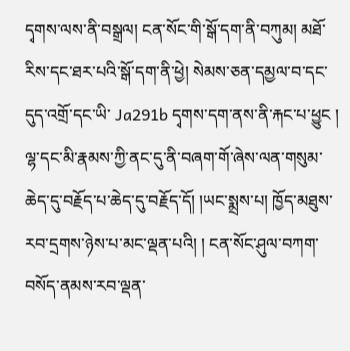དྭགས་ལས་ནི་བསྒྲལ། ངན་སོང་གི་སྒོ་དག་ནི་བཀུམ། མཐོ་རིས་དང་ཐར་པའི་སྒོ་དག་ནི་ཕྱེ། སེམས་ཅན་དམྱལ་བ་དང་དུད་འགྲོ་དང་ཡི་ Ja291b དྭགས་དག་ནས་ནི་རྐང་པ་ཕྱུང ། ལྷ་དང་མི་རྣམས་ཀྱི་ནང་དུ་ནི་བཞག་གོ་ཞེས་ལན་གསུམ་ཆེད་དུ་བརྗོད་པ་ཆེད་དུ་བརྗོད་དོ། །ཡང་སྨྲས་པ། ཁྱོད་མཐུས་རབ་དྲགས་ཉེས་པ་མང་ལྡན་པའི། ། ངན་སོང་ཤུལ་བཀག་བསོད་ནམས་རབ་ལྡན་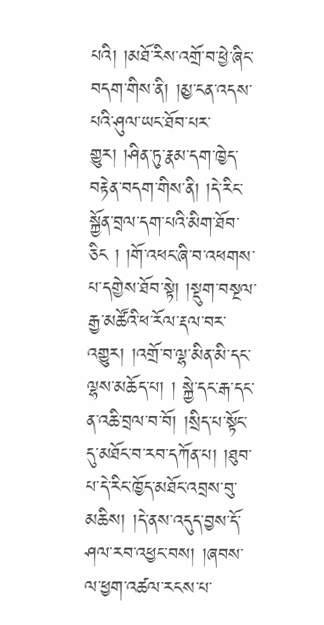པའི། །མཐོ་རིས་འགྲོ་བ་ཕྱེ་ཞིང་བདག་གིས་ནི། །མྱ་ངན་འདས་པའི་ཤུལ་ཡང་ཐོབ་པར་གྱུར། །ཤིན་ཏུ་རྣམ་དག་ཁྱེད་བརྟེན་བདག་གིས་ནི། །དེ་རིང་སྐྱོན་བྲལ་དག་པའི་མིག་ཐོབ་ཅིང ། །གོ་འཕང་ཞི་བ་འཕགས་པ་དགྱེས་ཐོབ་སྟེ། །སྡུག་བསྔལ་རྒྱ་མཚོའི་ཕ་རོལ་རྡལ་བར་འགྱུར། །འགྲོ་བ་ལྷ་མིན་མི་དང་ལྷས་མཆོད་པ། ། སྐྱེ་དང་རྒ་དང་ན་འཆི་བྲལ་བ་བོ། །སྲིད་པ་སྟོང་དུ་མཐོང་བ་རབ་དཀོན་པ། །ཐུབ་པ་དེ་རིང་ཁྱོད་མཐོང་འབྲས་བུ་མཆིས། །དེ་ནས་འདུད་བྱས་དོ་ཤལ་རབ་འཕྱང་བས། །ཞབས་ལ་ཕྱག་འཚལ་རངས་པ་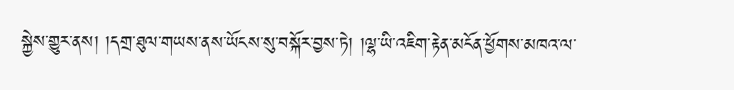སྐྱེས་གྱུར་ནས། །དགྲ་ཐུལ་གཡས་ནས་ཡོངས་སུ་བསྐོར་བྱས་ཏེ། །ལྷ་ཡི་འཇིག་རྟེན་མངོན་ཕྱོགས་མཁའ་ལ་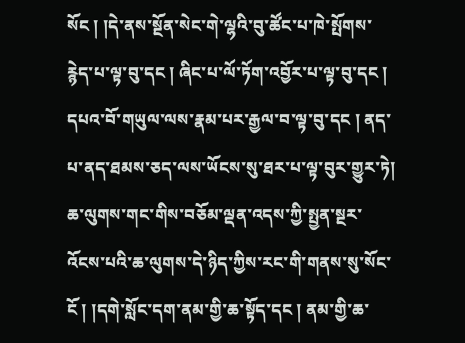སོང ། །དེ་ནས་སྔོན་སེང་གེ་ལྷའི་བུ་ཚོང་པ་ཁེ་སྤོགས་རྙེད་པ་ལྟ་བུ་དང ། ཞིང་པ་ལོ་ཏོག་འབྱོར་པ་ལྟ་བུ་དང ། དཔའ་བོ་གཡུལ་ལས་རྣམ་པར་རྒྱལ་བ་ལྟ་བུ་དང ། ནད་པ་ནད་ཐམས་ཅད་ལས་ཡོངས་སུ་ཐར་པ་ལྟ་བུར་གྱུར་ཏེ། ཆ་ལུགས་གང་གིས་བཅོམ་ལྡན་འདས་ཀྱི་སྤྱན་སྔར་འོངས་པའི་ཆ་ལུགས་དེ་ཉིད་ཀྱིས་རང་གི་གནས་སུ་སོང་ངོ ། །དགེ་སློང་དག་ནམ་གྱི་ཆ་སྟོད་དང ། ནམ་གྱི་ཆ་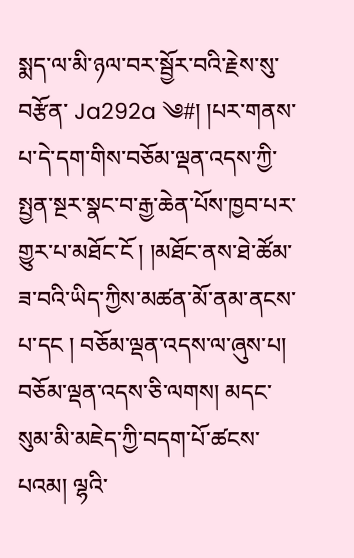སྨད་ལ་མི་ཉལ་བར་སྦྱོར་བའི་རྗེས་སུ་བརྩོན་ Ja292a ༄#། །པར་གནས་པ་དེ་དག་གིས་བཅོམ་ལྡན་འདས་ཀྱི་སྤྱན་སྔར་སྣང་བ་རྒྱ་ཆེན་པོས་ཁྱབ་པར་གྱུར་པ་མཐོང་ངོ ། །མཐོང་ནས་ཐེ་ཚོམ་ཟ་བའི་ཡིད་ཀྱིས་མཚན་མོ་ནམ་ནངས་པ་དང ། བཅོམ་ལྡན་འདས་ལ་ཞུས་པ། བཅོམ་ལྡན་འདས་ཅི་ལགས། མདང་སུམ་མི་མཇེད་ཀྱི་བདག་པོ་ཚངས་པའམ། ལྷའི་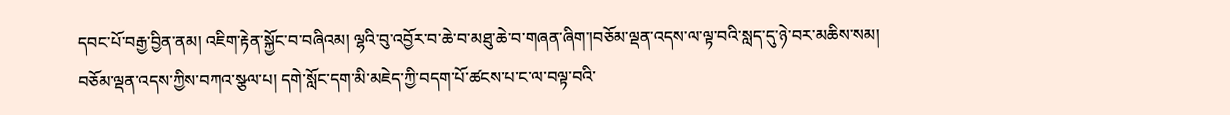དབང་པོ་བརྒྱ་བྱིན་ནམ། འཇིག་རྟེན་སྐྱོང་བ་བཞིའམ། ལྷའི་བུ་འབྱོར་བ་ཆེ་བ་མཐུ་ཆེ་བ་གཞན་ཞིག་།བཅོམ་ལྡན་འདས་ལ་ལྟ་བའི་སླད་དུ་ཉེ་བར་མཆིས་སམ། བཅོམ་ལྡན་འདས་ཀྱིས་བཀའ་སྩལ་པ། དགེ་སློང་དག་མི་མཇེད་ཀྱི་བདག་པོ་ཚངས་པ་ང་ལ་བལྟ་བའི་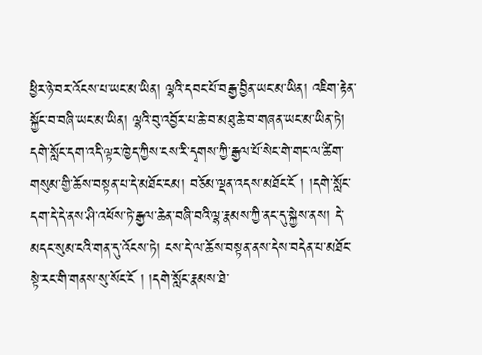ཕྱིར་ཉེ་བར་འོངས་པ་ཡང་མ་ཡིན། ལྷའི་དབང་པོ་བརྒྱ་བྱིན་ཡང་མ་ཡིན། འཇིག་རྟེན་སྐྱོང་བ་བཞི་ཡང་མ་ཡིན། ལྷའི་བུ་འབྱོར་པ་ཆེ་བ་མཐུ་ཆེ་བ་གཞན་ཡང་མ་ཡིན་ཏེ། དགེ་སློང་དག་འདི་ལྟར་ཁྱེད་ཀྱིས་ངས་རི་དྭགས་ཀྱི་རྒྱལ་པོ་སེང་གེ་གང་ལ་ཚིག་གསུམ་གྱི་ཆོས་བསྟན་པ་དེ་མཐོང་ངམ། བཅོམ་ལྡན་འདས་མཐོང་ངོ ། །དགེ་སློང་དག་དེ་དེ་ནས་ཤི་འཕོས་ཏེ་རྒྱལ་ཆེན་བཞི་བའི་ལྷ་རྣམས་ཀྱི་ནང་དུ་སྐྱེས་ནས། དེ་མདང་སུམ་ངའི་གན་དུ་འོངས་ཏེ། ངས་དེ་ལ་ཆོས་བསྟན་ནས་དེས་བདེན་པ་མཐོང་སྟེ་རང་གི་གནས་སུ་སོང་ངོ ། །དགེ་སློང་རྣམས་ཐེ་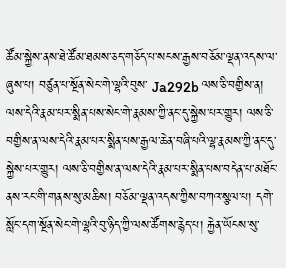ཚོམ་སྐྱེས་ནས་ཐེ་ཚོམ་ཐམས་ཅད་གཅོད་པ་སངས་རྒྱས་བཅོམ་ལྡན་འདས་ལ་ཞུས་པ། བཙུན་པ་སྔོན་སེང་གེ་ལྷའི་བུས་ Ja292b ལས་ཅི་བགྱིས་ན། ལས་དེའི་རྣམ་པར་སྨིན་པས་སེང་གེ་རྣམས་ཀྱི་ནང་དུ་སྐྱེས་པར་གྱུར། ལས་ཅི་བགྱིས་ན་ལས་དེའི་རྣམ་པར་སྨིན་པས་རྒྱལ་ཆེན་བཞི་པའི་ལྷ་རྣམས་ཀྱི་ནང་དུ་སྐྱེས་པར་གྱུར། ལས་ཅི་བགྱིས་ན་ལས་དེའི་རྣམ་པར་སྨིན་པས་བདེན་པ་མཐོང་ནས་རང་གི་གནས་སུ་མཆིས། བཅོམ་ལྡན་འདས་ཀྱིས་བཀའ་སྩལ་པ། དགེ་སློང་དག་སྔོན་སེང་གེ་ལྷའི་བུ་ཉིད་ཀྱི་ལས་ཚོགས་རྙེད་པ། རྐྱེན་ཡོངས་སུ་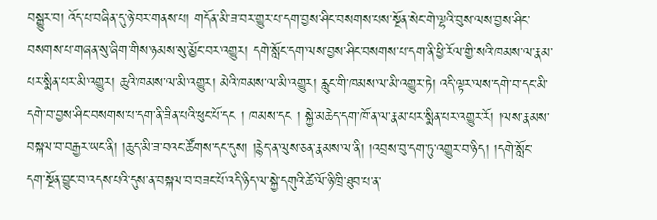བསྒྱུར་བ། འོད་པ་བཞིན་དུ་ཉེ་བར་གནས་པ། གདོན་མི་ཟ་བར་གྱུར་པ་དག་བྱས་ཤིང་བསགས་པས་སྔོན་སེང་གེ་ལྷའི་བུས་ལས་བྱས་ཤིང་བསགས་པ་གཞན་སུ་ཞིག་གིས་ཉམས་སུ་མྱོང་བར་འགྱུར། དགེ་སློང་དག་ལས་བྱས་ཤིང་བསགས་པ་དག་ནི་ཕྱི་རོལ་གྱི་སའི་ཁམས་ལ་རྣམ་པར་སྨིན་པར་མི་འགྱུར། ཆུའི་ཁམས་ལ་མི་འགྱུར། མེའི་ཁམས་ལ་མི་འགྱུར། རླུང་གི་ཁམས་ལ་མི་འགྱུར་ཏེ། འདི་ལྟར་ལས་དགེ་བ་དང་མི་དགེ་བ་བྱས་ཤིང་བསགས་པ་དག་ནི་ཟིན་པའི་ཕུང་པོ་དང ། ཁམས་དང ། སྐྱེ་མཆེད་དག་ཁོ་ན་ལ་རྣམ་པར་སྨིན་པར་འགྱུར་རོ། །ལས་རྣམས་བསྐལ་བ་བརྒྱར་ཡང་ནི། །ཆུད་མི་ཟ་བའང་ཚོགས་དང་དུས། །རྙེད་ན་ལུས་ཅན་རྣམས་ལ་ནི། །འབྲས་བུ་དག་ཏུ་འགྱུར་བ་ཉིད། །དགེ་སློང་དག་སྔོན་བྱུང་བ་འདས་པའི་དུས་ན་བསྐལ་བ་བཟང་པོ་འདི་ཉིད་ལ་སྐྱེ་དགུའི་ཚེ་ལོ་ཉི་ཁྲི་ཐུབ་པ་ན་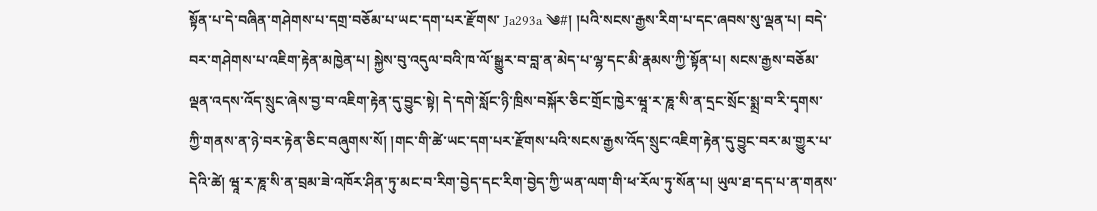སྟོན་པ་དེ་བཞིན་གཤེགས་པ་དགྲ་བཅོམ་པ་ཡང་དག་པར་རྫོགས་ Ja293a ༄#། །པའི་སངས་རྒྱས་རིག་པ་དང་ཞབས་སུ་ལྡན་པ། བདེ་བར་གཤེགས་པ་འཇིག་རྟེན་མཁྱེན་པ། སྐྱེས་བུ་འདུལ་བའི་ཁ་ལོ་སྒྱུར་བ་བླ་ན་མེད་པ་ལྷ་དང་མི་རྣམས་ཀྱི་སྟོན་པ། སངས་རྒྱས་བཅོམ་ལྡན་འདས་འོད་སྲུང་ཞེས་བྱ་བ་འཇིག་རྟེན་དུ་བྱུང་སྟེ། དེ་དགེ་སློང་ཉི་ཁྲིས་བསྐོར་ཅིང་གྲོང་ཁྱེར་ཝཱ་ར་ཎཱ་སི་ན་དྲང་སྲོང་སྨྲ་བ་རི་དྭགས་ཀྱི་གནས་ན་ཉེ་བར་རྟེན་ཅིང་བཞུགས་སོ། །གང་གི་ཚེ་ཡང་དག་པར་རྫོགས་པའི་སངས་རྒྱས་འོད་སྲུང་འཇིག་རྟེན་དུ་བྱུང་བར་མ་གྱུར་པ་དེའི་ཚེ། ཝཱ་ར་ཎཱ་སི་ན་བྲམ་ཟེ་འཁོར་ཤིན་ཏུ་མང་བ་རིག་བྱེད་དང་རིག་བྱེད་ཀྱི་ཡན་ལག་གི་ཕ་རོལ་ཏུ་སོན་པ། ཡུལ་ཐ་དད་པ་ན་གནས་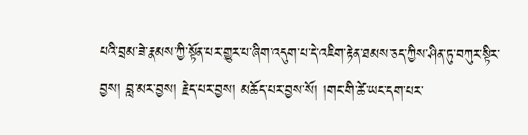པའི་བྲམ་ཟེ་རྣམས་ཀྱི་སྟོན་པར་གྱུར་པ་ཞིག་འདུག་པ་དེ་འཇིག་རྟེན་ཐམས་ཅད་ཀྱིས་ཤིན་ཏུ་བཀུར་སྟིར་བྱས། བླ་མར་བྱས། རྗེད་པར་བྱས། མཆོད་པར་བྱས་སོ། །གང་གི་ཚེ་ཡང་དག་པར་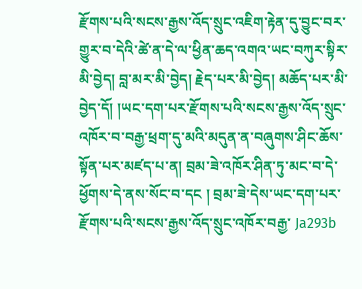རྫོགས་པའི་སངས་རྒྱས་འོད་སྲུང་འཇིག་རྟེན་དུ་བྱུང་བར་གྱུར་བ་དེའི་ཚེ་ན་དེ་ལ་ཕྱིན་ཆད་འགའ་ཡང་བཀུར་སྟིར་མི་བྱེད། བླ་མར་མི་བྱེད། རྗེད་པར་མི་བྱེད། མཆོད་པར་མི་བྱེད་དོ། །ཡང་དག་པར་རྫོགས་པའི་སངས་རྒྱས་འོད་སྲུང་འཁོར་བ་བརྒྱ་ཕྲག་དུ་མའི་མདུན་ན་བཞུགས་ཤིང་ཆོས་སྟོན་པར་མཛད་པ་ན། བྲམ་ཟེ་འཁོར་ཤིན་ཏུ་མང་བ་དེ་ཕྱོགས་དེ་ནས་སོང་བ་དང ། བྲམ་ཟེ་དེས་ཡང་དག་པར་རྫོགས་པའི་སངས་རྒྱས་འོད་སྲུང་འཁོར་བརྒྱ་ Ja293b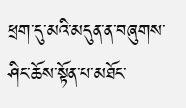ཕྲག་དུ་མའི་མདུན་ན་བཞུགས་ཤིང་ཆོས་སྟོན་པ་མཐོང་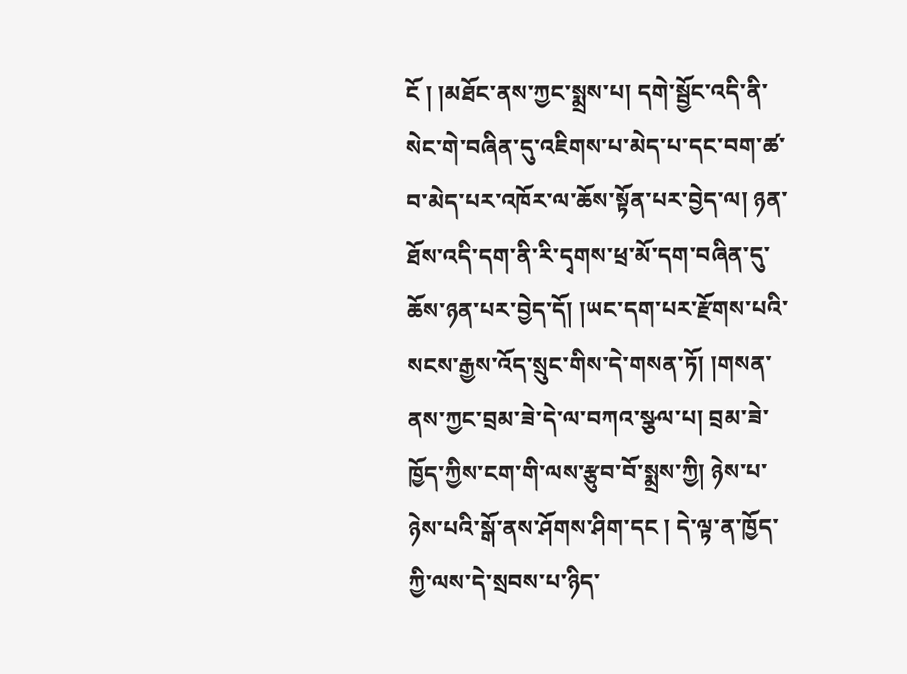ངོ ། །མཐོང་ནས་ཀྱང་སྨྲས་པ། དགེ་སྦྱོང་འདི་ནི་སེང་གེ་བཞིན་དུ་འཇིགས་པ་མེད་པ་དང་བག་ཚ་བ་མེད་པར་འཁོར་ལ་ཆོས་སྟོན་པར་བྱེད་ལ། ཉན་ཐོས་འདི་དག་ནི་རི་དྭགས་ཕྲ་མོ་དག་བཞིན་དུ་ཆོས་ཉན་པར་བྱེད་དོ། །ཡང་དག་པར་རྫོགས་པའི་སངས་རྒྱས་འོད་སྲུང་གིས་དེ་གསན་ཏོ། །གསན་ནས་ཀྱང་བྲམ་ཟེ་དེ་ལ་བཀའ་སྩལ་པ། བྲམ་ཟེ་ཁྱོད་ཀྱིས་ངག་གི་ལས་རྩུབ་བོ་སྨྲས་ཀྱི། ཉེས་པ་ཉེས་པའི་སྒོ་ནས་ཤོགས་ཤིག་དང ། དེ་ལྟ་ན་ཁྱོད་ཀྱི་ལས་དེ་སྲབས་པ་ཉིད་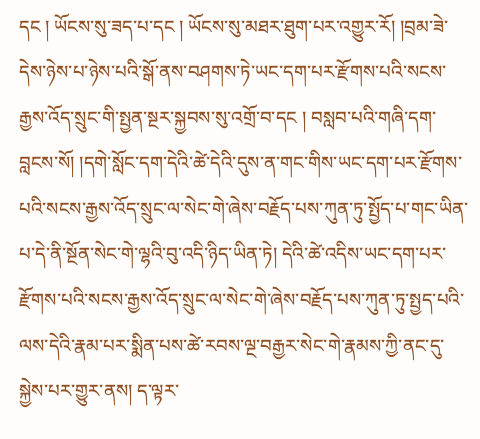དང ། ཡོངས་སུ་ཟད་པ་དང ། ཡོངས་སུ་མཐར་ཐུག་པར་འགྱུར་རོ། །བྲམ་ཟེ་དེས་ཉེས་པ་ཉེས་པའི་སྒོ་ནས་བཤགས་ཏེ་ཡང་དག་པར་རྫོགས་པའི་སངས་རྒྱས་འོད་སྲུང་གི་སྤྱན་སྔར་སྐྱབས་སུ་འགྲོ་བ་དང ། བསླབ་པའི་གཞི་དག་བླངས་སོ། །དགེ་སློང་དག་དེའི་ཚེ་དེའི་དུས་ན་གང་གིས་ཡང་དག་པར་རྫོགས་པའི་སངས་རྒྱས་འོད་སྲུང་ལ་སེང་གེ་ཞེས་བརྗོད་པས་ཀུན་ཏུ་སྤྱོད་པ་གང་ཡིན་པ་དེ་ནི་སྔོན་སེང་གེ་ལྷའི་བུ་འདི་ཉིད་ཡིན་ཏེ། དེའི་ཚེ་འདིས་ཡང་དག་པར་རྫོགས་པའི་སངས་རྒྱས་འོད་སྲུང་ལ་སེང་གེ་ཞེས་བརྗོད་པས་ཀུན་ཏུ་སྤྱད་པའི་ལས་དེའི་རྣམ་པར་སྨིན་པས་ཚེ་རབས་ལྔ་བརྒྱར་སེང་གེ་རྣམས་ཀྱི་ནང་དུ་སྐྱེས་པར་གྱུར་ནས། ད་ལྟར་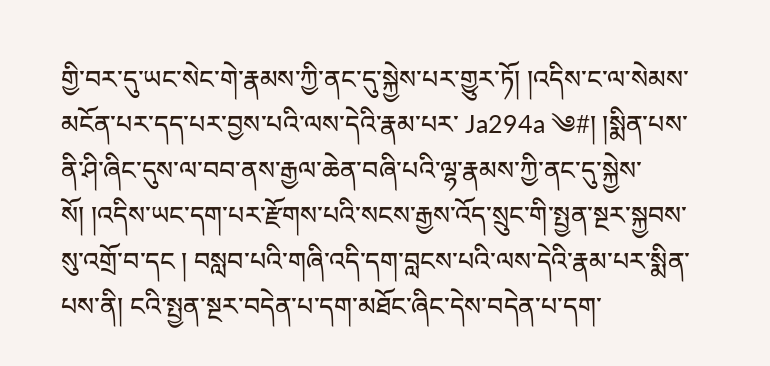གྱི་བར་དུ་ཡང་སེང་གེ་རྣམས་ཀྱི་ནང་དུ་སྐྱེས་པར་གྱུར་ཏོ། །འདིས་ང་ལ་སེམས་མངོན་པར་དད་པར་བྱས་པའི་ལས་དེའི་རྣམ་པར་ Ja294a ༄#། །སྨིན་པས་ནི་ཤི་ཞིང་དུས་ལ་བབ་ནས་རྒྱལ་ཆེན་བཞི་པའི་ལྷ་རྣམས་ཀྱི་ནང་དུ་སྐྱེས་སོ། །འདིས་ཡང་དག་པར་རྫོགས་པའི་སངས་རྒྱས་འོད་སྲུང་གི་སྤྱན་སྔར་སྐྱབས་སུ་འགྲོ་བ་དང ། བསླབ་པའི་གཞི་འདི་དག་བླངས་པའི་ལས་དེའི་རྣམ་པར་སྨིན་པས་ནི། ངའི་སྤྱན་སྔར་བདེན་པ་དག་མཐོང་ཞིང་དེས་བདེན་པ་དག་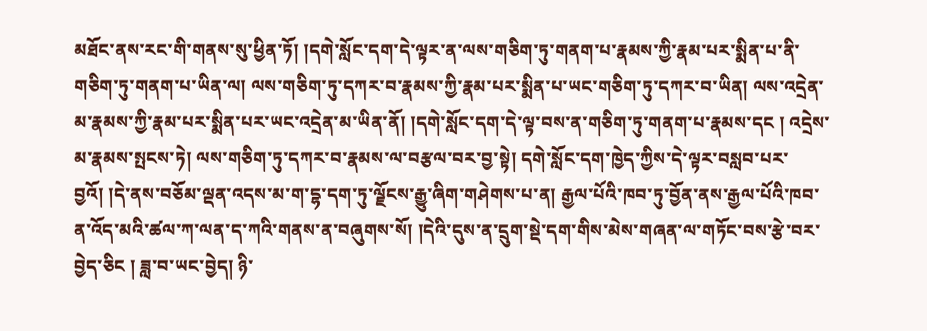མཐོང་ནས་རང་གི་གནས་སུ་ཕྱིན་ཏོ། །དགེ་སློང་དག་དེ་ལྟར་ན་ལས་གཅིག་ཏུ་གནག་པ་རྣམས་ཀྱི་རྣམ་པར་སྨིན་པ་ནི་གཅིག་ཏུ་གནག་པ་ཡིན་ལ། ལས་གཅིག་ཏུ་དཀར་བ་རྣམས་ཀྱི་རྣམ་པར་སྨིན་པ་ཡང་གཅིག་ཏུ་དཀར་བ་ཡིན། ལས་འདྲེན་མ་རྣམས་ཀྱི་རྣམ་པར་སྨིན་པར་ཡང་འདྲེན་མ་ཡིན་ནོ། །དགེ་སློང་དག་དེ་ལྟ་བས་ན་གཅིག་ཏུ་གནག་པ་རྣམས་དང ། འདྲེས་མ་རྣམས་སྤངས་ཏེ། ལས་གཅིག་ཏུ་དཀར་བ་རྣམས་ལ་བརྩལ་བར་བྱ་སྟེ། དགེ་སློང་དག་ཁྱེད་ཀྱིས་དེ་ལྟར་བསླབ་པར་བྱའོ། །དེ་ནས་བཅོམ་ལྡན་འདས་མ་ག་དྷ་དག་ཏུ་ལྗོངས་རྒྱུ་ཞིག་གཤེགས་པ་ན། རྒྱལ་པོའི་ཁབ་ཏུ་བྱོན་ནས་རྒྱལ་པོའི་ཁབ་ན་འོད་མའི་ཚལ་ཀ་ལན་ད་ཀའི་གནས་ན་བཞུགས་སོ། །དེའི་དུས་ན་དྲུག་སྡེ་དག་གིས་མེས་གཞན་ལ་གཏོང་བས་རྩེ་བར་བྱེད་ཅིང ། ཟླ་བ་ཡང་བྱེད། ཉི་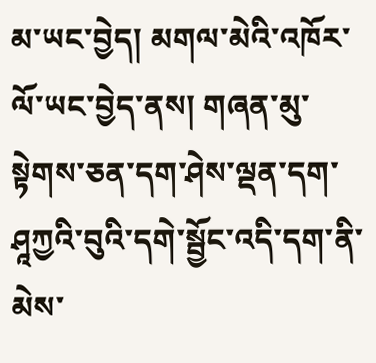མ་ཡང་བྱེད། མགལ་མེའི་འཁོར་ལོ་ཡང་བྱེད་ནས། གཞན་མུ་སྟེགས་ཅན་དག་ཤེས་ལྡན་དག་ཤཱཀྱའི་བུའི་དགེ་སྦྱོང་འདི་དག་ནི་མེས་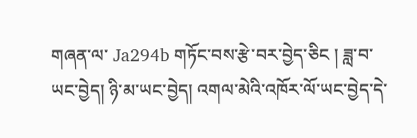གཞན་ལ་ Ja294b གཏོང་བས་རྩེ་བར་བྱེད་ཅིང ། ཟླ་བ་ཡང་བྱེད། ཉི་མ་ཡང་བྱེད། འགལ་མེའི་འཁོར་ལོ་ཡང་བྱེད་དེ་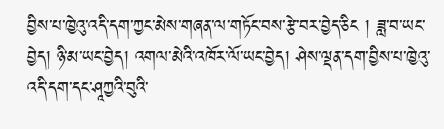བྱིས་པ་ཁྱེའུ་འདི་དག་ཀྱང་མེས་གཞན་ལ་གཏོང་བས་རྩེ་བར་བྱེད་ཅིང ། ཟླ་བ་ཡང་བྱེད། ཉི་མ་ཡང་བྱེད། འགལ་མེའི་འཁོར་ལོ་ཡང་བྱེད། ཤེས་ལྡན་དག་བྱིས་པ་ཁྱེའུ་འདི་དག་དང་ཤཱཀྱའི་བུའི་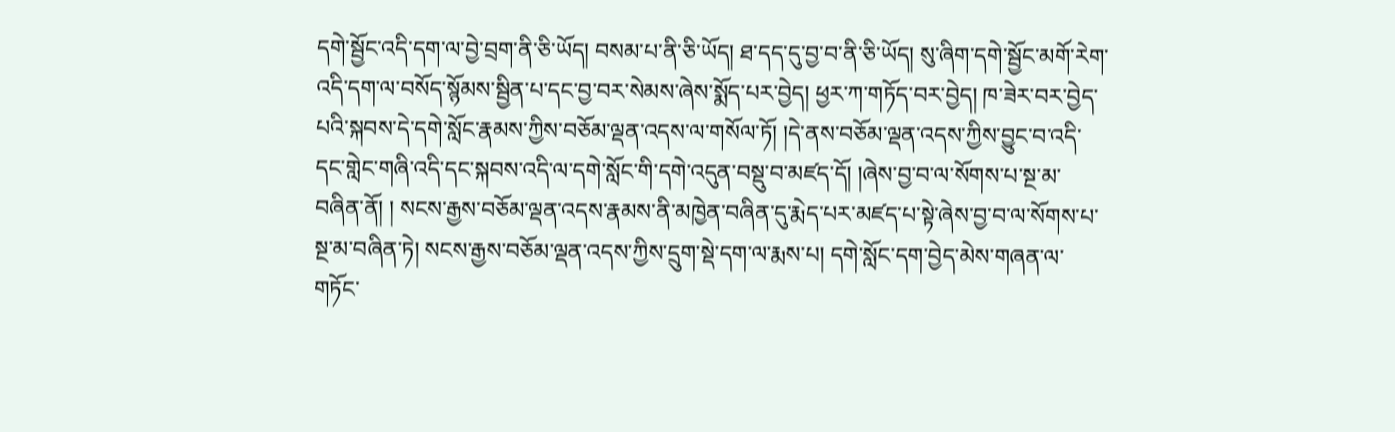དགེ་སྦྱོང་འདི་དག་ལ་བྱེ་བྲག་ནི་ཅི་ཡོད། བསམ་པ་ནི་ཅི་ཡོད། ཐ་དད་དུ་བྱ་བ་ནི་ཅི་ཡོད། སུ་ཞིག་དགེ་སྦྱོང་མགོ་རེག་འདི་དག་ལ་བསོད་སྙོམས་སྦྱིན་པ་དང་བྱ་བར་སེམས་ཞེས་སྨོད་པར་བྱེད། ཕྱར་ཀ་གཏོད་བར་བྱེད། ཁ་ཟེར་བར་བྱེད་པའི་སྐབས་དེ་དགེ་སློང་རྣམས་ཀྱིས་བཅོམ་ལྡན་འདས་ལ་གསོལ་ཏོ། །དེ་ནས་བཅོམ་ལྡན་འདས་ཀྱིས་བྱུང་བ་འདི་དང་གླེང་གཞི་འདི་དང་སྐབས་འདི་ལ་དགེ་སློང་གི་དགེ་འདུན་བསྡུ་བ་མཛད་དོ། །ཞེས་བྱ་བ་ལ་སོགས་པ་སྔ་མ་བཞིན་ནོ། ། སངས་རྒྱས་བཅོམ་ལྡན་འདས་རྣམས་ནི་མཁྱེན་བཞིན་དུ་རྨེད་པར་མཛད་པ་སྟེ་ཞེས་བྱ་བ་ལ་སོགས་པ་སྔ་མ་བཞིན་ཏེ། སངས་རྒྱས་བཅོམ་ལྡན་འདས་ཀྱིས་དྲུག་སྡེ་དག་ལ་རྨས་པ། དགེ་སློང་དག་བྱེད་མེས་གཞན་ལ་གཏོང་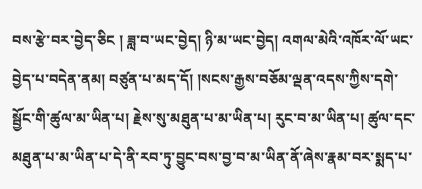བས་རྩེ་བར་བྱེད་ཅིང ། ཟླ་བ་ཡང་བྱེད། ཉི་མ་ཡང་བྱེད། འགལ་མེའི་འཁོར་ལོ་ཡང་བྱེད་པ་བདེན་ནམ། བཙུན་པ་མད་དོ། །སངས་རྒྱས་བཅོམ་ལྡན་འདས་ཀྱིས་དགེ་སྦྱོང་གི་ཚུལ་མ་ཡིན་པ། རྗེས་སུ་མཐུན་པ་མ་ཡིན་པ། རུང་བ་མ་ཡིན་པ། ཚུལ་དང་མཐུན་པ་མ་ཡིན་པ་དེ་ནི་རབ་ཏུ་བྱུང་བས་བྱ་བ་མ་ཡིན་ནོ་ཞེས་རྣམ་བར་སྨད་པ་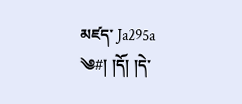མཛད་ Ja295a ༄#། །དོ། །དེ་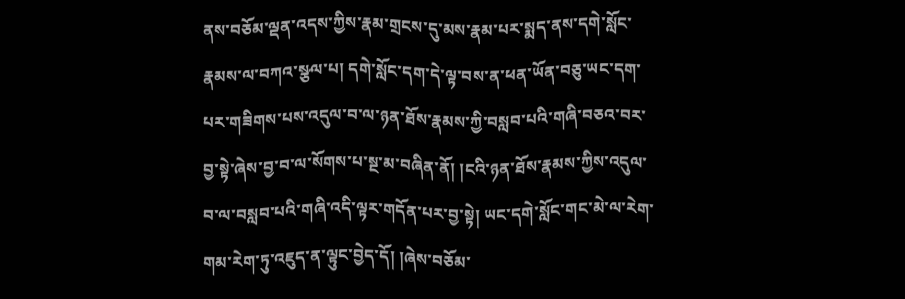ནས་བཅོམ་ལྡན་འདས་ཀྱིས་རྣམ་གྲངས་དུ་མས་རྣམ་པར་སྨད་ནས་དགེ་སློང་རྣམས་ལ་བཀའ་སྩལ་པ། དགེ་སློང་དག་དེ་ལྟ་བས་ན་ཕན་ཡོན་བཅུ་ཡང་དག་པར་གཟིགས་པས་འདུལ་བ་ལ་ཉན་ཐོས་རྣམས་ཀྱི་བསླབ་པའི་གཞི་བཅའ་བར་བྱ་སྟེ་ཞེས་བྱ་བ་ལ་སོགས་པ་སྔ་མ་བཞིན་ནོ། །ངའི་ཉན་ཐོས་རྣམས་ཀྱིས་འདུལ་བ་ལ་བསླབ་པའི་གཞི་འདི་ལྟར་གདོན་པར་བྱ་སྟེ། ཡང་དགེ་སློང་གང་མེ་ལ་རེག་གམ་རེག་ཏུ་འཇུད་ན་ལྟུང་བྱེད་དོ། །ཞེས་བཅོམ་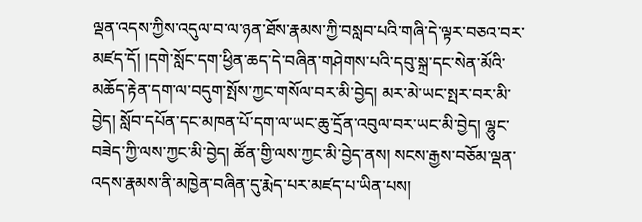ལྡན་འདས་ཀྱིས་འདུལ་བ་ལ་ཉན་ཐོས་རྣམས་ཀྱི་བསླབ་པའི་གཞི་དེ་ལྟར་བཅའ་བར་མཛད་དོ། །དགེ་སློང་དག་ཕྱིན་ཆད་དེ་བཞིན་གཤེགས་པའི་དབུ་སྐྲ་དང་སེན་མོའི་མཆོད་རྟེན་དག་ལ་བདུག་སྤོས་ཀྱང་གསོལ་བར་མི་བྱེད། མར་མེ་ཡང་སྤར་བར་མི་བྱེད། སློབ་དཔོན་དང་མཁན་པོ་དག་ལ་ཡང་ཆུ་དྲོན་འབུལ་བར་ཡང་མི་བྱེད། ལྷུང་བཟེད་ཀྱི་ལས་ཀྱང་མི་བྱེད། ཚོན་གྱི་ལས་ཀྱང་མི་བྱེད་ནས། སངས་རྒྱས་བཅོམ་ལྡན་འདས་རྣམས་ནི་མཁྱེན་བཞིན་དུ་རྨེད་པར་མཛད་པ་ཡིན་པས།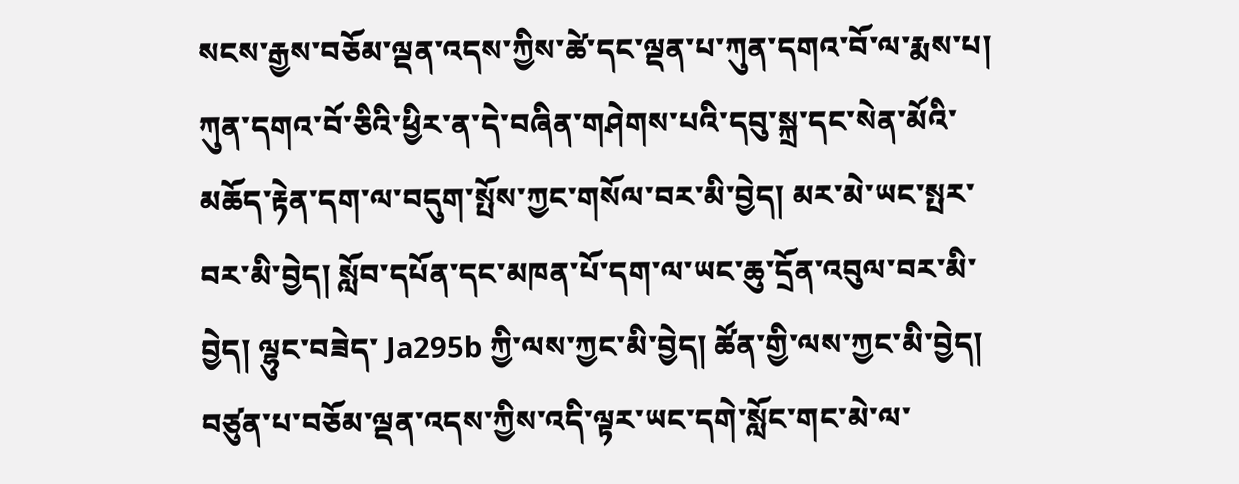སངས་རྒྱས་བཅོམ་ལྡན་འདས་ཀྱིས་ཚེ་དང་ལྡན་པ་ཀུན་དགའ་བོ་ལ་རྨས་པ། ཀུན་དགའ་བོ་ཅིའི་ཕྱིར་ན་དེ་བཞིན་གཤེགས་པའི་དབུ་སྐྲ་དང་སེན་མོའི་མཆོད་རྟེན་དག་ལ་བདུག་སྤོས་ཀྱང་གསོལ་བར་མི་བྱེད། མར་མེ་ཡང་སྤར་བར་མི་བྱེད། སློབ་དཔོན་དང་མཁན་པོ་དག་ལ་ཡང་ཆུ་དྲོན་འབུལ་བར་མི་བྱེད། ལྷུང་བཟེད་ Ja295b ཀྱི་ལས་ཀྱང་མི་བྱེད། ཚོན་གྱི་ལས་ཀྱང་མི་བྱེད། བཙུན་པ་བཅོམ་ལྡན་འདས་ཀྱིས་འདི་ལྟར་ཡང་དགེ་སློང་གང་མེ་ལ་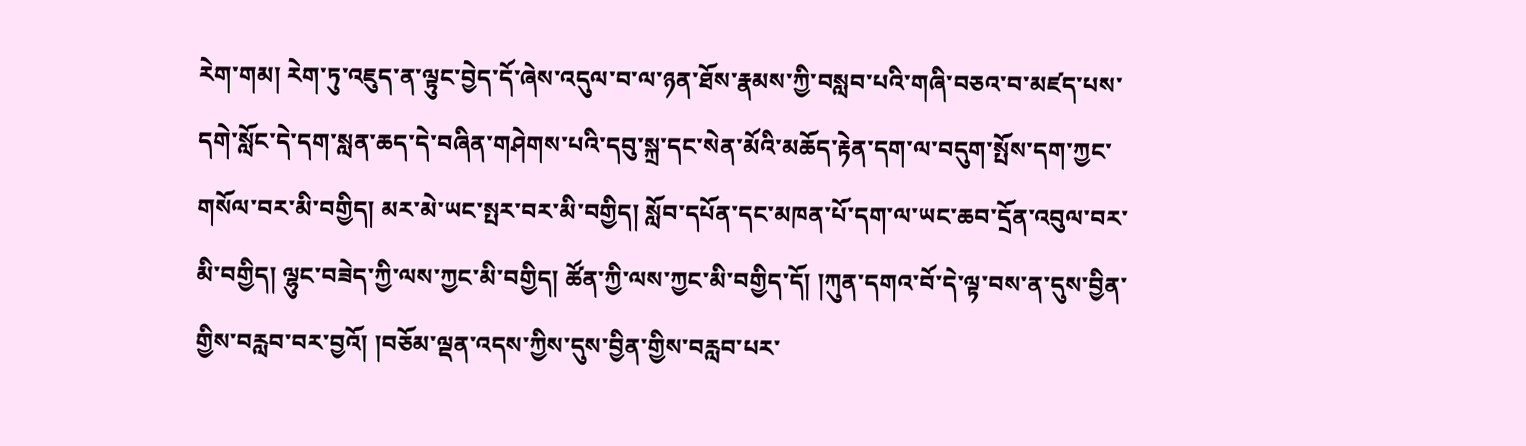རེག་གམ། རེག་ཏུ་འཇུད་ན་ལྟུང་བྱེད་དོ་ཞེས་འདུལ་བ་ལ་ཉན་ཐོས་རྣམས་ཀྱི་བསླབ་པའི་གཞི་བཅའ་བ་མཛད་པས་དགེ་སློང་དེ་དག་སླན་ཆད་དེ་བཞིན་གཤེགས་པའི་དབུ་སྐྲ་དང་སེན་མོའི་མཆོད་རྟེན་དག་ལ་བདུག་སྤོས་དག་ཀྱང་གསོལ་བར་མི་བགྱིད། མར་མེ་ཡང་སྤར་བར་མི་བགྱིད། སློབ་དཔོན་དང་མཁན་པོ་དག་ལ་ཡང་ཆབ་དྲོན་འབུལ་བར་མི་བགྱིད། ལྷུང་བཟེད་ཀྱི་ལས་ཀྱང་མི་བགྱིད། ཚོན་ཀྱི་ལས་ཀྱང་མི་བགྱིད་དོ། །ཀུན་དགའ་བོ་དེ་ལྟ་བས་ན་དུས་བྱིན་གྱིས་བརླབ་བར་བྱའོ། །བཅོམ་ལྡན་འདས་ཀྱིས་དུས་བྱིན་གྱིས་བརླབ་པར་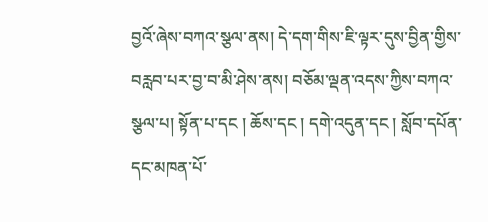བྱའོ་ཞེས་བཀའ་སྩལ་ནས། དེ་དག་གིས་ཇི་ལྟར་དུས་བྱིན་གྱིས་བརླབ་པར་བྱ་བ་མི་ཤེས་ནས། བཅོམ་ལྡན་འདས་ཀྱིས་བཀའ་སྩལ་པ། སྟོན་པ་དང ། ཆོས་དང ། དགེ་འདུན་དང ། སློབ་དཔོན་དང་མཁན་པོ་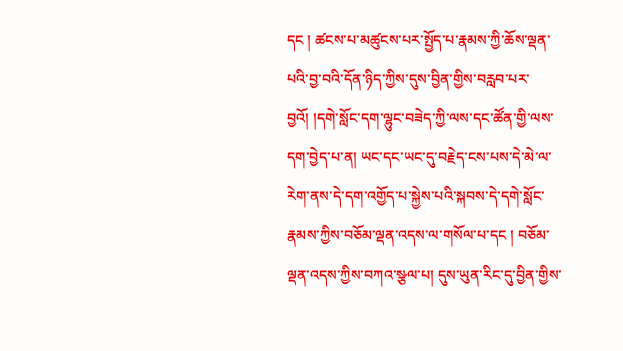དང ། ཚངས་པ་མཚུངས་པར་སྤྱོད་པ་རྣམས་ཀྱི་ཆོས་ལྡན་པའི་བྱ་བའི་དོན་ཉིད་ཀྱིས་དུས་བྱིན་གྱིས་བརླབ་པར་བྱའོ། །དགེ་སློང་དག་ལྷུང་བཟེད་ཀྱི་ལས་དང་ཚོན་གྱི་ལས་དག་བྱེད་པ་ན། ཡང་དང་ཡང་དུ་བརྗེད་ངས་པས་དེ་མེ་ལ་རེག་ནས་དེ་དག་འགྱོད་པ་སྐྱེས་པའི་སྐབས་དེ་དགེ་སློང་རྣམས་ཀྱིས་བཅོམ་ལྡན་འདས་ལ་གསོལ་པ་དང ། བཅོམ་ལྡན་འདས་ཀྱིས་བཀའ་སྩལ་པ། དུས་ཡུན་རིང་དུ་བྱིན་གྱིས་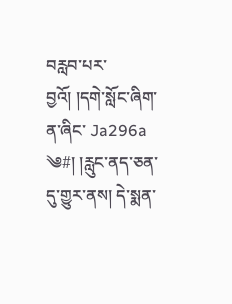བརླབ་པར་བྱའོ། །དགེ་སློང་ཞིག་ན་ཞིང་ Ja296a ༄#། །རླུང་ནད་ཅན་དུ་གྱུར་ནས། དེ་སྨན་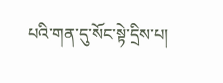པའི་གན་དུ་སོང་སྟེ་དྲིས་པ།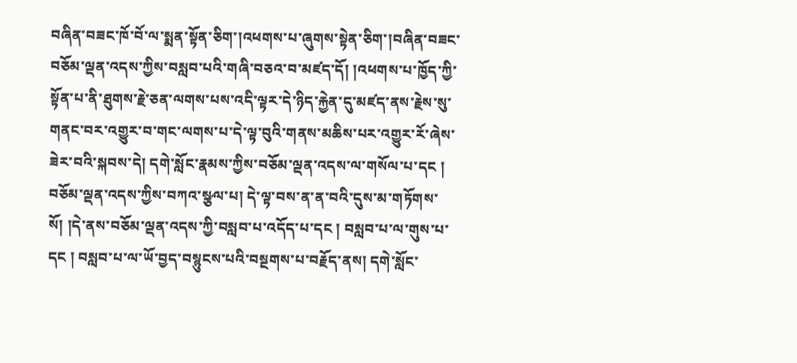བཞིན་བཟང་ཁོ་བོ་ལ་སྨན་སྟོན་ཅིག་།འཕགས་པ་ཞུགས་སྟེན་ཅིག་།བཞིན་བཟང་བཅོམ་ལྡན་འདས་ཀྱིས་བསླབ་པའི་གཞི་བཅའ་བ་མཛད་དོ། །འཕགས་པ་ཁྱོད་ཀྱི་སྟོན་པ་ནི་ཐུགས་རྗེ་ཅན་ལགས་པས་འདི་ལྟར་དེ་ཉིད་རྐྱེན་དུ་མཛད་ནས་རྗེས་སུ་གནང་བར་འགྱུར་བ་གང་ལགས་པ་དེ་ལྟ་བུའི་གནས་མཆིས་པར་འགྱུར་རོ་ཞེས་ཟེར་བའི་སྐབས་དེ། དགེ་སློང་རྣམས་ཀྱིས་བཅོམ་ལྡན་འདས་ལ་གསོལ་པ་དང ། བཅོམ་ལྡན་འདས་ཀྱིས་བཀའ་སྩལ་པ། དེ་ལྟ་བས་ན་ན་བའི་དུས་མ་གཏོགས་སོ། །དེ་ནས་བཅོམ་ལྡན་འདས་ཀྱི་བསླབ་པ་འདོད་པ་དང ། བསླབ་པ་ལ་གུས་པ་དང ། བསླབ་པ་ལ་ཡོ་བྱད་བསྙུངས་པའི་བསྔགས་པ་བརྗོད་ནས། དགེ་སློང་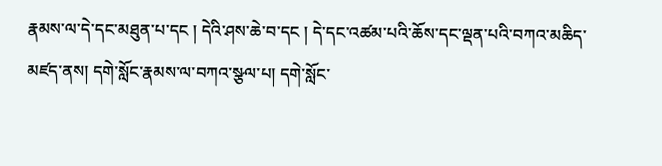རྣམས་ལ་དེ་དང་མཐུན་པ་དང ། དེའི་ཤས་ཆེ་བ་དང ། དེ་དང་འཚམ་པའི་ཆོས་དང་ལྡན་པའི་བཀའ་མཆིད་མཛད་ནས། དགེ་སློང་རྣམས་ལ་བཀའ་སྩལ་པ། དགེ་སློང་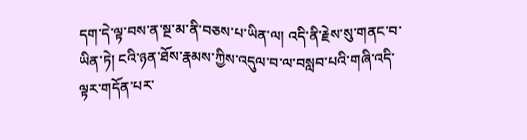དག་དེ་ལྟ་བས་ན་སྔ་མ་ནི་བཅས་པ་ཡིན་ལ། འདི་ནི་རྗེས་སུ་གནང་བ་ཡིན་ཏེ། ངའི་ཉན་ཐོས་རྣམས་ཀྱིས་འདུལ་བ་ལ་བསླབ་པའི་གཞི་འདི་ལྟར་གདོན་པར་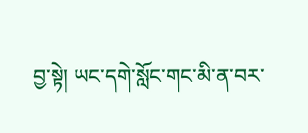བྱ་སྟེ། ཡང་དགེ་སློང་གང་མི་ན་བར་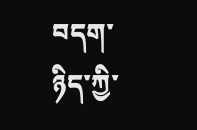བདག་ཉིད་ཀྱི་